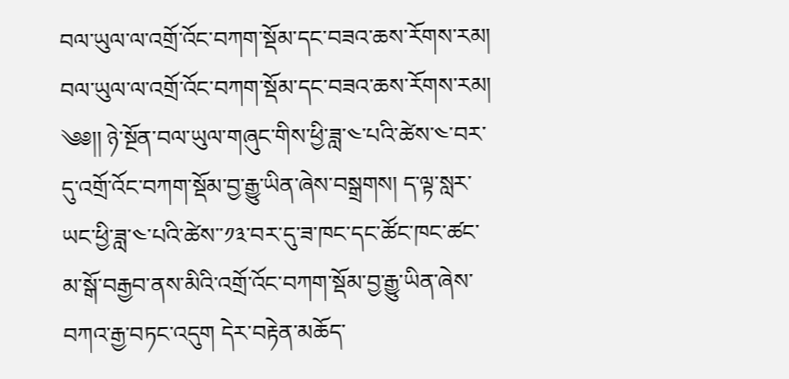བལ་ཡུལ་ལ་འགྲོ་འོང་བཀག་སྡོམ་དང་བཟའ་ཆས་རོགས་རམ།
བལ་ཡུལ་ལ་འགྲོ་འོང་བཀག་སྡོམ་དང་བཟའ་ཆས་རོགས་རམ།
༄༅།། ཉེ་སྔོན་བལ་ཡུལ་གཞུང་གིས་ཕྱི་ཟླ་༤་པའི་ཚེས་༤་བར་དུ་འགྲོ་འོང་བཀག་སྡོམ་བྱ་རྒྱུ་ཡིན་ཞེས་བསྒྲགས། ད་ལྟ་སླར་ཡང་ཕྱི་ཟླ་༤་པའི་ཚེས་་༡༣་བར་དུ་ཟ་ཁང་དང་ཚོང་ཁང་ཚང་མ་སྒོ་བརྒྱབ་ནས་མིའི་འགྲོ་འོང་བཀག་སྡོམ་བྱ་རྒྱུ་ཡིན་ཞེས་བཀའ་རྒྱ་བཏང་འདུག དེར་བརྟེན་མཆོད་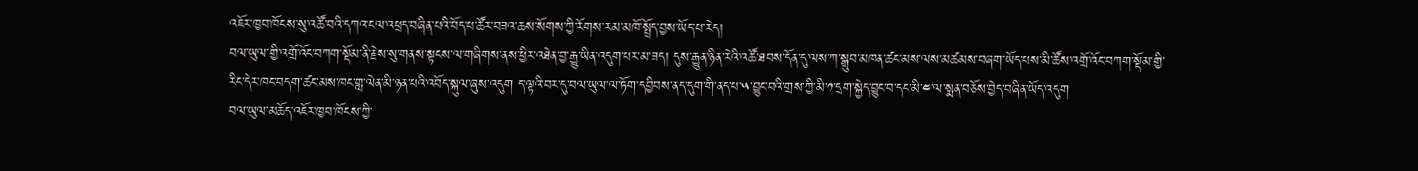འཇོར་ཁྱབ་ཁོངས་སུ་འཚོ་བའི་དཀའ་ངལ་འཕྲད་བཞིན་པའི་བོད་པ་ཚོར་བཟའ་ཆས་སོགས་ཀྱི་རོགས་རམ་མཁོ་སྤྲོད་བྱས་ཡོད་པ་རེད།
བལ་ཡུལ་གྱི་འགྲོ་འོང་བཀག་སྡོམ་ནི་རྗེས་སུ་གནས་སྟངས་ལ་གཞིགས་ནས་ཕྱིར་འཐེན་བྱ་རྒྱུ་ཡིན་འདུག་པར་མ་ཟད། དུས་རྒྱུན་ཉིན་རེའི་འཚོ་ཐབས་དོན་དུ་ལས་ཀ་སྒྲུབ་མཁན་ཚང་མས་ལས་མཚམས་བཞག་ཡོད་པས་མི་ཚོས་འགྲོ་འོང་བཀག་སྡོམ་གྱི་རིང་དེར་ཁང་བདག་ཚང་མས་ཁང་གླ་ལེན་མི་ཉན་པའི་འབོད་སྐུལ་ཞུས་འདུག ད་ལྟའི་བར་དུ་བལ་ཡུལ་ལ་ཏོག་དབྱིབས་ནད་དུག་གི་ནད་པ་༥་བྱུང་བའི་གྲས་ཀྱི་མི་༡་དྲག་སྐྱེད་བྱུང་བ་དང་མི་༤་ལ་སྨན་བཅོས་བྱེད་བཞིན་ཡོད་འདུག
བལ་ཡུལ་མཆོད་འཇོར་ཁྱབ་ཁོངས་ཀྱི་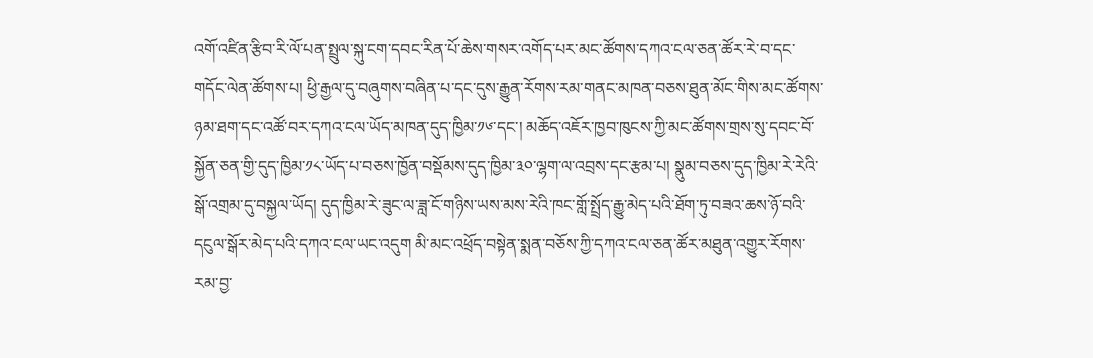འགོ་འཛིན་རྩིབ་རི་ལོ་པན་སྤྲུལ་སྐུ་ངག་དབང་རིན་པོ་ཆེས་གསར་འགོད་པར་མང་ཚོགས་དཀའ་ངལ་ཅན་ཚོར་རེ་བ་དང་གདོང་ལེན་ཚོགས་པ། ཕྱི་རྒྱལ་དུ་བཞུགས་བཞིན་པ་དང་དུས་རྒྱུན་རོགས་རམ་གནང་མཁན་བཅས་ཐུན་མོང་གིས་མང་ཚོགས་ཉམ་ཐག་དང་འཚོ་བར་དཀའ་ངལ་ཡོད་མཁན་དུད་ཁྱིམ་༡༦་དང་། མཆོད་འཇོར་ཁྱབ་ཁུངས་ཀྱི་མང་ཚོགས་གྲས་སུ་དབང་བོ་སྐྱོན་ཅན་གྱི་དུད་ཁྱིམ་༡༨་ཡོད་པ་བཅས་ཁྱོན་བསྡོམས་དུད་ཁྱིམ་༣༠་ལྷག་ལ་འབྲས་དང་རྩམ་པ། སྣུམ་བཅས་དུད་ཁྱིམ་རེ་རེའི་སྒོ་འགྲམ་དུ་བསྐྱལ་ཡོད། དུད་ཁྱིམ་རེ་ཟུང་ལ་ཟླ་ངོ་གཉིས་ཡས་མས་རེའི་ཁང་གློ་སྤྲོད་རྒྱུ་མེད་པའི་ཐོག་ཏུ་བཟའ་ཆས་ཉོ་བའི་དངུལ་སྒོར་མེད་པའི་དཀའ་ངལ་ཡང་འདུག མི་མང་འཕྲོད་བསྟེན་སྨན་བཅོས་ཀྱི་དཀའ་ངལ་ཅན་ཚོར་མཐུན་འགྱུར་རོགས་རམ་བྱ་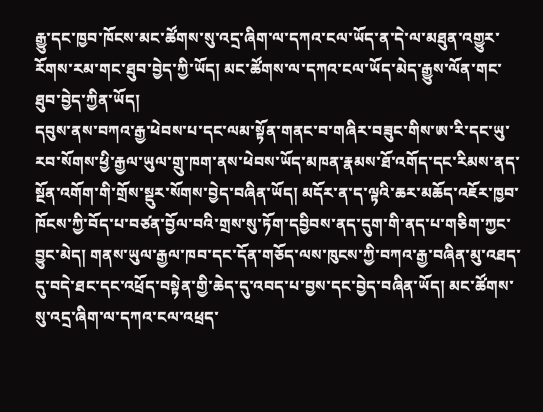རྒྱུ་དང་ཁྱབ་ཁོངས་མང་ཚོགས་སུ་འདྲ་ཞིག་ལ་དཀའ་ངལ་ཡོད་ན་དེ་ལ་མཐུན་འགྱུར་རོགས་རམ་གང་ཐུབ་བྱེད་ཀྱི་ཡོད། མང་ཚོགས་ལ་དཀའ་ངལ་ཡོད་མེད་རྒྱུས་ལོན་གང་ཐུབ་བྱེད་ཀྱིན་ཡོད།
དབུས་ནས་བཀའ་རྒྱ་ཕེབས་པ་དང་ལམ་སྟོན་གནང་བ་གཞིར་བཟུང་གིས་ཨ་རི་དང་ཡུ་རབ་སོགས་ཕྱི་རྒྱལ་ཡུལ་གྲུ་ཁག་ནས་ཕེབས་ཡོད་མཁན་རྣམས་ཐོ་འགོད་དང་རིམས་ནད་སྔོན་འགོག་གི་གྲོས་སྡུར་སོགས་བྱེད་བཞིན་ཡོད། མདོར་ན་ད་ལྟའི་ཆར་མཆོད་འཇོར་ཁྱབ་ཁོངས་ཀྱི་བོད་པ་བཙན་བྱོལ་བའི་གྲས་སུ་ཏོག་དབྱིབས་ནད་དུག་གི་ནད་པ་གཅིག་ཀྱང་བྱུང་མེད། གནས་ཡུལ་རྒྱལ་ཁབ་དང་དོན་གཅོད་ལས་ཁུངས་ཀྱི་བཀའ་རྒྱ་བཞིན་མུ་འཐད་དུ་བདེ་ཐང་དང་འཕྲོད་བསྟེན་གྱི་ཆེད་དུ་འབད་པ་བྱས་དང་བྱེད་བཞིན་ཡོད། མང་ཚོགས་སུ་འདྲ་ཞིག་ལ་དཀའ་ངལ་འཕྲད་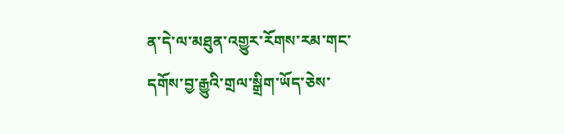ན་དེ་ལ་མཐུན་འགྱུར་རོགས་རམ་གང་དགོས་བྱ་རྒྱུའི་གྲལ་སྒྲིག་ཡོད་ཅེས་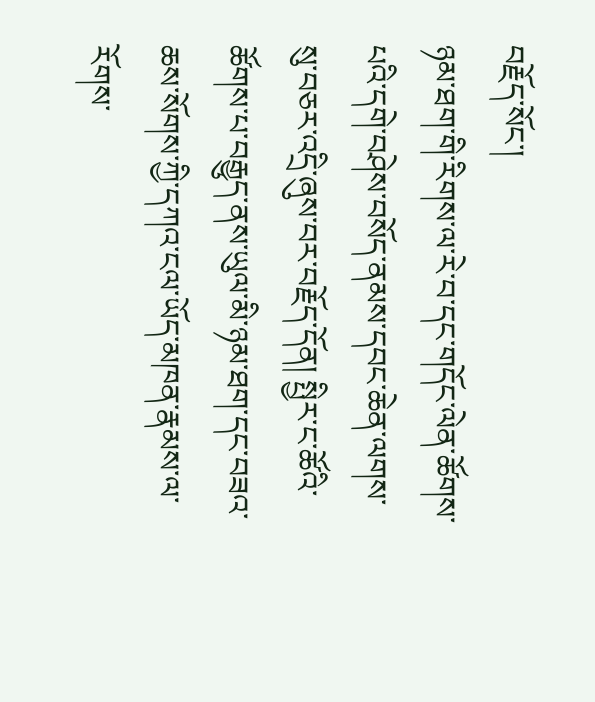བརྗོད་སོང་།
ཉམ་ཐག་གི་རིགས་ལ་རེ་བ་དང་གདོང་ལེན་ཚོགས་པའི་དགེ་བཤེས་བསོད་ནམས་དབང་ཆེན་ལགས་སུ་བཅར་འདྲི་ཞུས་བར་བརྗོད་དོན། སྤྱིར་ང་ཚོའི་ཚོགས་པ་བརྒྱུད་ནས་ཡུལ་མི་ཉམ་ཐག་དང་བཟའ་ཆས་སོགས་ཀྱི་དཀའ་ངལ་ཡོད་མཁན་རྣམས་ལ་རོགས་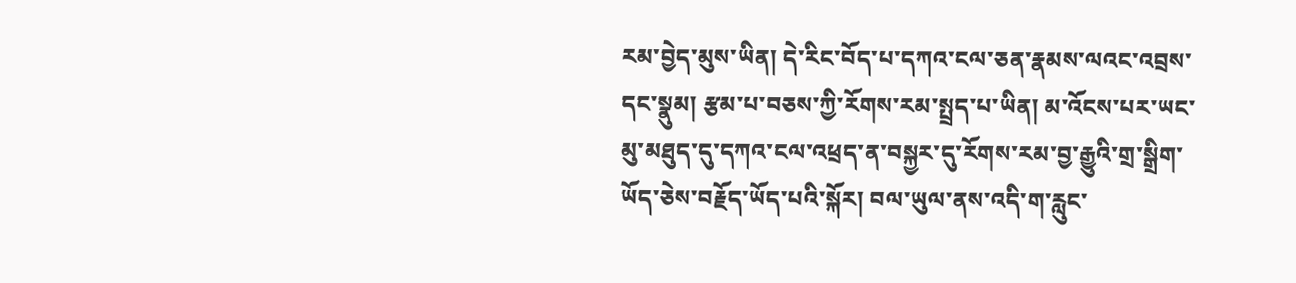རམ་བྱེད་མུས་ཡིན། དེ་རིང་བོད་པ་དཀའ་ངལ་ཅན་རྣམས་ལའང་འབྲས་དང་སྣུམ། རྩམ་པ་བཅས་ཀྱི་རོགས་རམ་སྤྲད་པ་ཡིན། མ་འོངས་པར་ཡང་མུ་མཐུད་དུ་དཀའ་ངལ་འཕྲད་ན་བསྐྱར་དུ་རོགས་རམ་བྱ་རྒྱུའི་གྲ་སྒྲིག་ཡོད་ཅེས་བརྗོད་ཡོད་པའི་སྐོར། བལ་ཡུལ་ནས་འདི་ག་རླུང་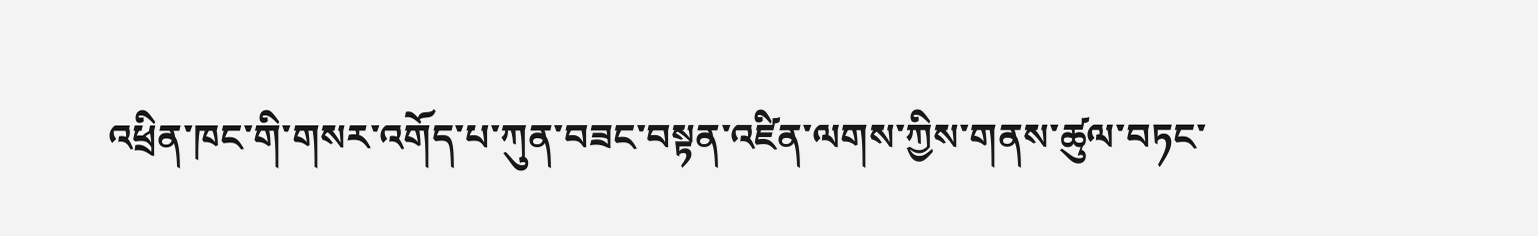འཕྲིན་ཁང་གི་གསར་འགོད་པ་ཀུན་བཟང་བསྟན་འཛིན་ལགས་ཀྱིས་གནས་ཚུལ་བཏང་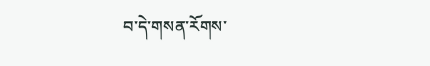བ་དེ་གསན་རོགས་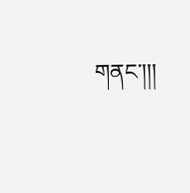གནང་།།།